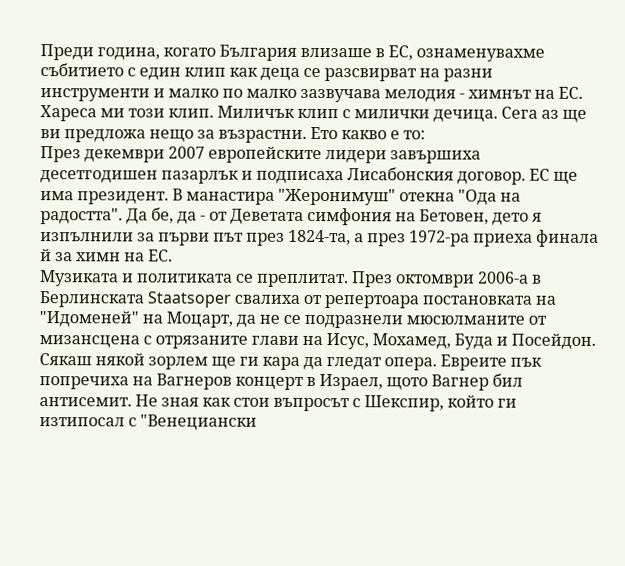Преди година, когато България влизаше в ЕС, ознаменувахме събитието с един клип как деца се разсвирват на разни инструменти и малко по малко зазвучава мелодия - химнът на ЕС. Хареса ми този клип. Миличък клип с милички дечица. Сега аз ще ви предложа нещо за възрастни. Ето какво е то:
През декември 2007 европейските лидери завършиха десетгодишен пазарлък и подписаха Лисабонския договор. ЕС ще има президент. В манастира "Жеронимуш" отекна "Ода на радостта". Да бе, да - от Деветата симфония на Бетовен, дето я изпълнили за първи път през 1824-та, а през 1972-ра приеха финала й за химн на ЕС.
Музиката и политиката се преплитат. През октомври 2006-а в Берлинската Staatsoper свалиха от репертоара постановката на "Идоменей" на Моцарт, да не се подразнели мюсюлманите от мизансцена с отрязаните глави на Исус, Мохамед, Буда и Посейдон. Сякаш някой зорлем ще ги кара да гледат опера. Евреите пък попречиха на Вагнеров концерт в Израел, щото Вагнер бил антисемит. Не зная как стои въпросът с Шекспир, който ги изтипосал с "Венециански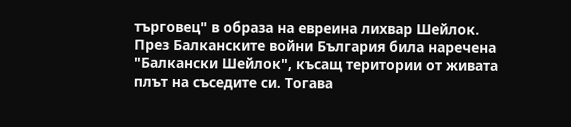търговец" в образа на евреина лихвар Шейлок.
През Балканските войни България била наречена "Балкански Шейлок", късащ територии от живата плът на съседите си. Тогава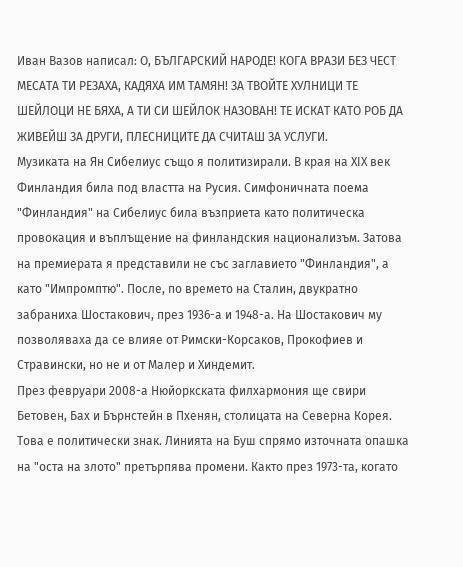Иван Вазов написал: О, БЪЛГАРСКИЙ НАРОДЕ! КОГА ВРАЗИ БЕЗ ЧЕСТ МЕСАТА ТИ РЕЗАХА, КАДЯХА ИМ ТАМЯН! ЗА ТВОЙТЕ ХУЛНИЦИ ТЕ ШЕЙЛОЦИ НЕ БЯХА, А ТИ СИ ШЕЙЛОК НАЗОВАН! ТЕ ИСКАТ КАТО РОБ ДА ЖИВЕЙШ ЗА ДРУГИ, ПЛЕСНИЦИТЕ ДА СЧИТАШ ЗА УСЛУГИ.
Музиката на Ян Сибелиус също я политизирали. В края на ХIХ век Финландия била под властта на Русия. Симфоничната поема "Финландия" на Сибелиус била възприета като политическа провокация и въплъщение на финландския национализъм. Затова на премиерата я представили не със заглавието "Финландия", а като "Импромптю". После, по времето на Сталин, двукратно забраниха Шостакович, през 1936-а и 1948-а. На Шостакович му позволяваха да се влияе от Римски-Корсаков, Прокофиев и Стравински, но не и от Малер и Хиндемит.
През февруари 2008-а Нюйоркската филхармония ще свири Бетовен, Бах и Бърнстейн в Пхенян, столицата на Северна Корея. Това е политически знак. Линията на Буш спрямо източната опашка на "оста на злото" претърпява промени. Както през 1973-та, когато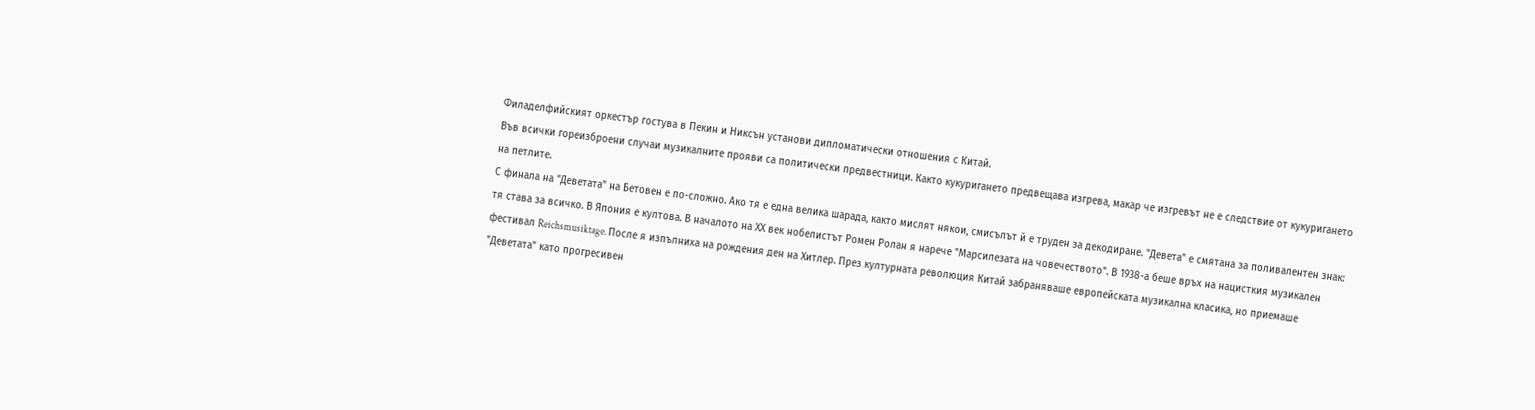Филаделфийският оркестър гостува в Пекин и Никсън установи дипломатически отношения с Китай.
Във всички гореизброени случаи музикалните прояви са политически предвестници. Както кукуригането предвещава изгрева, макар че изгревът не е следствие от кукуригането на петлите.
С финала на "Деветата" на Бетовен е по-сложно. Ако тя е една велика шарада, както мислят някои, смисълът й е труден за декодиране. "Девета" е смятана за поливалентен знак: тя става за всичко. В Япония е култова. В началото на ХХ век нобелистът Ромен Ролан я нарече "Марсилезата на човечеството". В 1938-а беше връх на нацисткия музикален фестивал Reichsmusiktage. После я изпълниха на рождения ден на Хитлер. През културната революция Китай забраняваше европейската музикална класика, но приемаше "Деветата" като прогресивен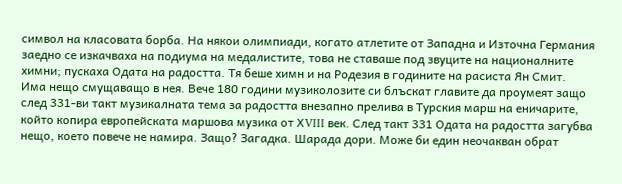символ на класовата борба. На някои олимпиади, когато атлетите от Западна и Източна Германия заедно се изкачваха на подиума на медалистите, това не ставаше под звуците на националните химни; пускаха Одата на радостта. Тя беше химн и на Родезия в годините на расиста Ян Смит.
Има нещо смущаващо в нея. Вече 180 години музиколозите си блъскат главите да проумеят защо след 331-ви такт музикалната тема за радостта внезапно прелива в Турския марш на еничарите, който копира европейската маршова музика от ХVIII век. След такт 331 Одата на радостта загубва нещо, което повече не намира. Защо? Загадка. Шарада дори. Може би един неочакван обрат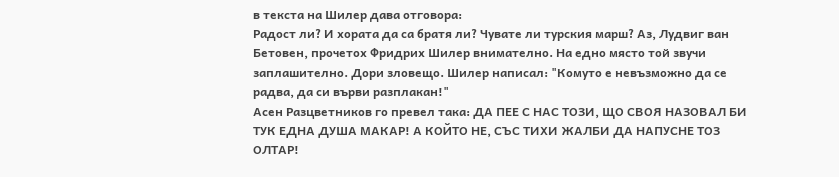в текста на Шилер дава отговора:
Радост ли? И хората да са братя ли? Чувате ли турския марш? Аз, Лудвиг ван Бетовен, прочетох Фридрих Шилер внимателно. На едно място той звучи заплашително. Дори зловещо. Шилер написал: "Комуто е невъзможно да се радва, да си върви разплакан!"
Асен Разцветников го превел така: ДА ПЕЕ С НАС ТОЗИ, ЩО СВОЯ НАЗОВАЛ БИ ТУК ЕДНА ДУША МАКАР! А КОЙТО НЕ, СЪС ТИХИ ЖАЛБИ ДА НАПУСНЕ ТОЗ ОЛТАР!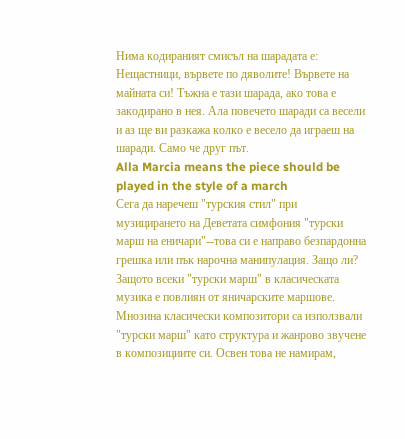Нима кодираният смисъл на шарадата е: Нещастници, вървете по дяволите! Вървете на майната си! Тъжна е тази шарада, ако това е закодирано в нея. Ала повечето шаради са весели и аз ще ви разкажа колко е весело да играеш на шаради. Само че друг път.
Alla Marcia means the piece should be played in the style of a march
Сега да наречеш "турския стил" при музицирането на Деветата симфония "турски марш на еничари"--това си е направо безпардонна грешка или пък нарочна манипулация. Защо ли? Защото всеки "турски марш" в класическата музика е повлиян от яничарските маршове. Мнозина класически композитори са използвали "турски марш" като структура и жанрово звучене в композициите си. Освен това не намирам,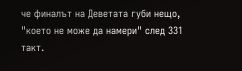че финалът на Деветата губи нещо, "което не може да намери" след 331 такт.